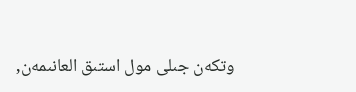وتكەن جىلى مول استىق العانىمەن,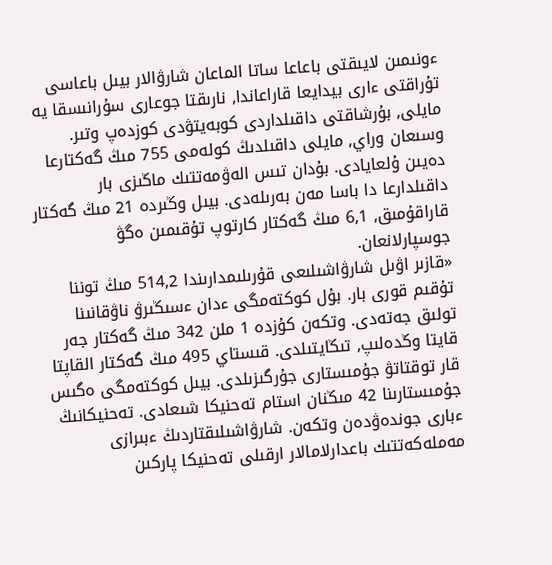ءونىمىن لايىقتى باعاعا ساتا الماعان شارۋالار بيىل باعاسى تۇراقتى ءارى بيدايعا قاراعاندا, نارىقتا جوعارى سۇرانىسقا يە مايلى, بۇرشاقتى داقىلداردى كوبەيتۋدى كوزدەپ وتىر. وسىعان وراي, مايلى داقىلدىڭ كولەمى 755 مىڭ گەكتارعا دەيىن ۇلعايادى. بۇدان تىس الەۋمەتتىك ماڭىزى بار داقىلدارعا دا باسا مەن بەرىلەدى. بيىل وڭىردە 21 مىڭ گەكتار قاراقۇمىق, 6,1 مىڭ گەكتار كارتوپ تۇقىمىن ەگۋ جوسپارلانعان.
«قازىر اۋىل شارۋاشىلىعى قۇرىلىمدارىندا 514,2 مىڭ توننا تۇقىم قورى بار. بۇل كوكتەمگى ءدان ءسىڭىرۋ ناۋقانىنا تولىق جەتەدى. وتكەن كۇزدە 1 ملن 342 مىڭ گەكتار جەر قايتا وڭدەلىپ, تىڭايتىلدى. قىستاي 495 مىڭ گەكتار القاپتا قار توقتاتۋ جۇمىستارى جۇرگىزىلدى. بيىل كوكتەمگى ەگىس جۇمىستارىنا 42 مىڭنان استام تەحنيكا شىعادى. تەحنيكانىڭ ءبارى جوندەۋدەن وتكەن. شارۋاشىلىقتاردىڭ ءبىرازى مەملەكەتتىك باعدارلامالار ارقىلى تەحنيكا پاركىن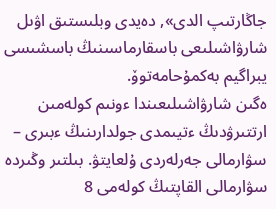جاڭارتىپ الدى», دەيدى وبلىستىق اۋىل شارۋاشىلىعى باسقارماسىنىڭ باسشىسى يبراگيم بەكمۇحامەتوۆ.
ەگىن شارۋاشىلىعىندا ءونىم كولەمىن ارتتىرۋدىڭ ءتيىمدى جولدارىنىڭ ءبىرى – سۋارمالى جەرلەردى ۇلعايتۋ. بىلتىر وڭىردە سۋارمالى القاپتىڭ كولەمى 8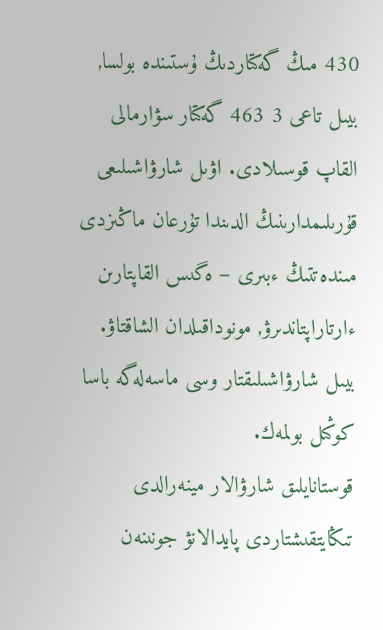430 مىڭ گەكتاردىڭ ۇستىندە بولسا, بيىل تاعى 3 463 گەكتار سۋارمالى القاپ قوسىلادى. اۋىل شارۋاشىلىعى قۇرىلىمدارىنىڭ الدىندا تۇرعان ماڭىزدى مىندەتتىڭ ءبىرى – ەگىس القاپتارىن ءارتاراپتاندىرۋ, مونوداقىلدان الشاقتاۋ. بيىل شارۋاشىلىقتار وسى ماسەلەگە باسا كوڭىل بولمەك.
قوستانايلىق شارۋالار مينەرالدى تىڭايتقىشتاردى پايدالانۋ جونىنەن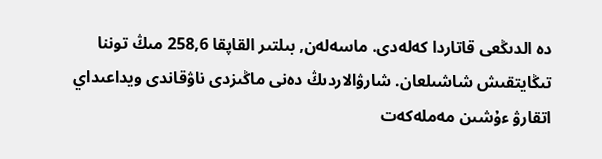دە الدىڭعى قاتاردا كەلەدى. ماسەلەن, بىلتىر القاپقا 258,6 مىڭ توننا تىڭايتقىش شاشىلعان. شارۋالاردىڭ دەنى ماڭىزدى ناۋقاندى ويداعىداي اتقارۋ ءۇشىن مەملەكەت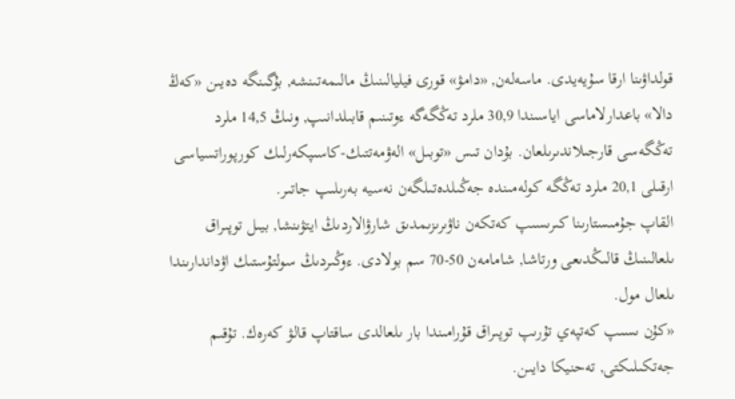قولداۋىنا ارقا سۇيەيدى. ماسەلەن, «دامۋ» قورى فيليالىنىڭ مالىمەتىنشە, بۇگىنگە دەيىن «كەڭ دالا» باعدارلاماسى اياسىندا 30,9 ملرد تەڭگەگە ءوتىنىم قابىلدانىپ, ونىڭ 14,5 ملرد تەڭگەسى قارجىلاندىرىلعان. بۇدان تىس «توبىل» الەۋمەتتىك-كاسىپكەرلىك كورپوراتسياسى ارقىلى 20,1 ملرد تەڭگە كولەمىندە جەڭىلدەتىلگەن نەسيە بەرىلىپ جاتىر.
القاپ جۇمىستارىنا كىرىسىپ كەتكەن ناۋىرىزىمدىق شارۋالاردىڭ ايتۋىنشا, بيىل توپىراق ىلعالىنىڭ قالىڭدىعى ورتاشا, شامامەن 50-70 سم بولادى. ءوڭىردىڭ سولتۇستىك اۋداندارىندا ىلعال مول.
«كۇن ىسىپ كەتپەي تۇرىپ توپىراق قۇرامىندا بار ىلعالدى ساقتاپ قالۋ كەرەك. تۇقىم جەتكىلىكتى, تەحنيكا دايىن.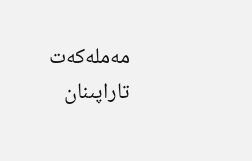مەملەكەت تاراپىنان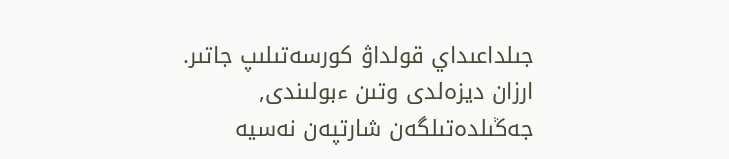جىلداعىداي قولداۋ كورسەتىلىپ جاتىر. ارزان ديزەلدى وتىن ءبولىندى, جەڭىلدەتىلگەن شارتپەن نەسيە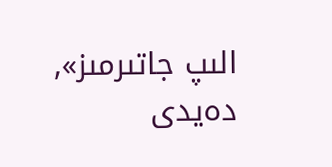الىپ جاتىرمىز», دەيدى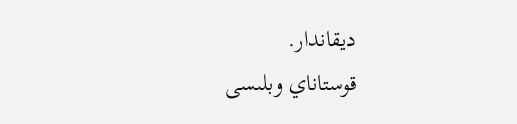ديقاندار.
قوستاناي وبلىسى